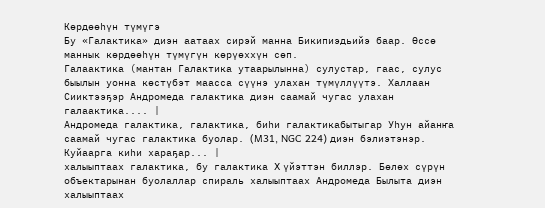Көрдөөһүн түмүгэ
Бу «Галактика» диэн аатаах сирэй манна Бикипиэдьийэ баар. Өссө маннык көрдөөһүн түмүгүн көрүөххүн сөп.
Галаактика (мантан Галактика утаарылынна) сулустар, гаас, сулус быылын уонна көстүбэт маасса сүүнэ улахан түмүллүүтэ. Халлаан Сииктээҕэр Андромеда галактика диэн саамай чугас улахан галаактика.... |
Андромеда галактика, галактика, биһи галактикабытыгар Уһун айанҥа саамай чугас галактика буолар. (M31, NGC 224) диэн бэлиэтэнэр. Куйаарга киһи хараҕар... |
халыыптаах галактика, бу галактика X үйэттэн биллэр. Бөлөх сүрүн объектарынан буолаллар спираль халыыптаах Андромеда Былыта диэн халыыптаах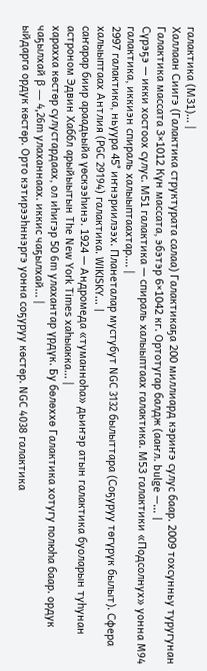галактика (М31)... |
Халлаан Сиигэ (Галактика структурата салаа) Галактикаҕа 200 миллиард кэриҥэ сулус баар. 2009 тохсунньу туругунан Галактика массата 3×1012 Күн массата, эбэтэр 6×1042 кг. Ортотугар балдж (ааҥл. bulge —... |
Сүрэҕэ — икки хостоох сулус. М51 галактика — спираль халыыптаах галактика. М53 галактики «Подсолнух» уонна M94 галактика, иккиэн спираль халыыптаахтар.... |
2997 галактика, ньуура 45° иҥнэриилээх. Планеталар мустубут NGC 3132 былыттара (Соҕуруу төгүрүк былыт). Сфера халыыптаах Антлия (PGC 29194) галактика. WIKISKY... |
саҥарар биир араадьыйа үөскээһинэ. 1924 — Андромеда «туманноһа» дьиҥэр атын галактика буоларын туһунан астроном Эдвин Хаббл арыйыытын The New York Times хаһыакка... |
харахха көстөр сулустардаах, ол иһигэр 50 6m улахантар үрдүк. Бу бөлөххө Галактика хотугу полюһа баар. ордук чаҕылхай β — 4,26m улаханнаах. иккис чаҕылхай... |
ыйдарга ордук көстөр. Орто кэтирээһннэргэ уонна соҕуруу көстөр. NGC 4038 галактика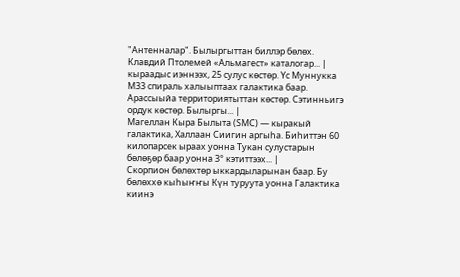"Антенналар". Былыргыттан биллэр бөлөх. Клавдий Птолемей «Альмагест» каталогар... |
кыраадыс иэннээх, 25 сулус көстөр. Үс Муннукка М33 спираль халыыптаах галактика баар. Арассыыйа территориятыттан көстөр. Сэтинньигэ ордук көстөр. Былыргы... |
Магеллан Кыра Былыта (SMC) — кыракый галактика, Халлаан Сиигин аргыһа. Биһиттэн 60 килопарсек ыраах уонна Тукан сулустарын бөлөҕөр баар уонна 3° кэтиттээх... |
Скорпион бөлөхтөр ыккардыларынан баар. Бу бөлөххө кыһыҥҥы Күн туруута уонна Галактика киинэ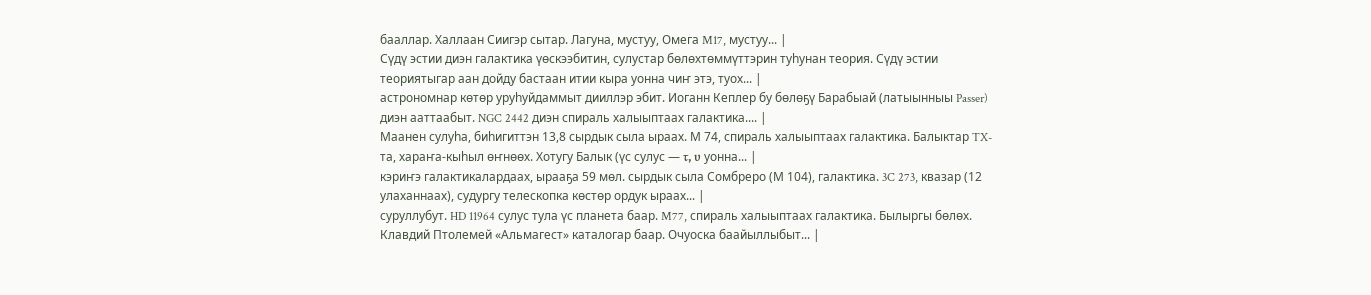бааллар. Халлаан Сиигэр сытар. Лагуна, мустуу, Омега M17, мустуу... |
Сүдү эстии диэн галактика үөскээбитин, сулустар бөлөхтөммүттэрин туһунан теория. Сүдү эстии теориятыгар аан дойду бастаан итии кыра уонна чиҥ этэ, туох... |
астрономнар көтөр уруһуйдаммыт дииллэр эбит. Иоганн Кеплер бу бөлөҕү Барабыай (латыынныы Passer) диэн ааттаабыт. NGC 2442 диэн спираль халыыптаах галактика.... |
Маанен сулуһа, биһигиттэн 13,8 сырдык сыла ыраах. М 74, спираль халыыптаах галактика. Балыктар TX-та, хараҥа-кыһыл өҥнөөх. Хотугу Балык (үс сулус — τ, υ уонна... |
кэриҥэ галактикалардаах, ырааҕа 59 мөл. сырдык сыла Сомбреро (М 104), галактика. 3C 273, квазар (12 улаханнаах), судургу телескопка көстөр ордук ыраах... |
суруллубут. HD 11964 сулус тула үс планета баар. M77, спираль халыыптаах галактика. Былыргы бөлөх. Клавдий Птолемей «Альмагест» каталогар баар. Очуоска баайыллыбыт... |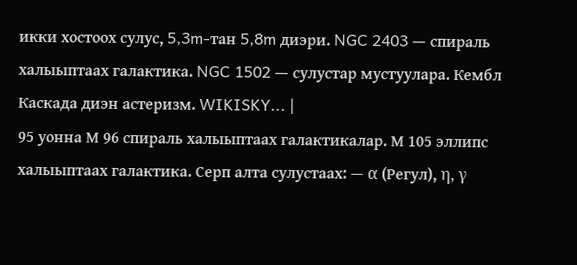икки хостоох сулус, 5,3m-тан 5,8m диэри. NGC 2403 — спираль халыыптаах галактика. NGC 1502 — сулустар мустуулара. Кембл Каскада диэн астеризм. WIKISKY... |
95 уонна М 96 спираль халыыптаах галактикалар. М 105 эллипс халыыптаах галактика. Серп алта сулустаах: — α (Регул), η, γ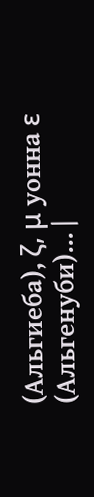(Альгиеба), ζ, μ уонна ε (Альгенуби)... |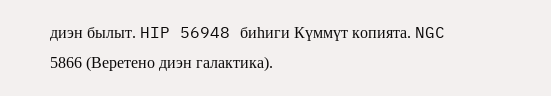диэн былыт. HIP 56948 биһиги Күммүт копията. NGC 5866 (Веретено диэн галактика).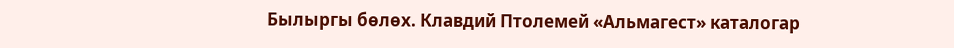Былыргы бөлөх. Клавдий Птолемей «Альмагест» каталогар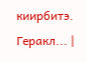киирбитэ. Геракл... |